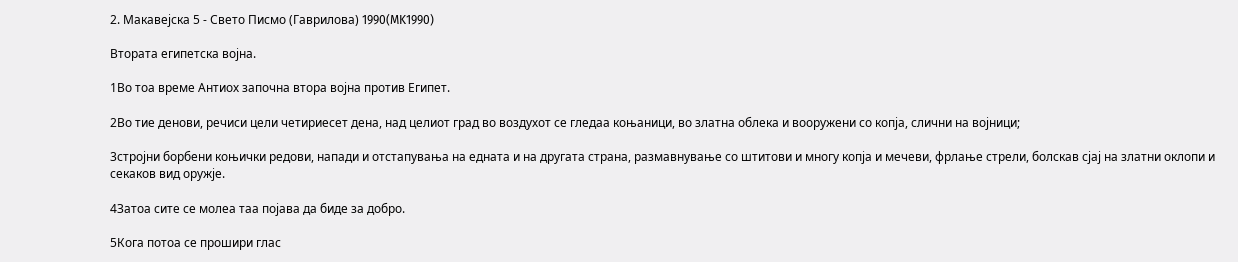2. Макавејска 5 - Свето Писмо (Гаврилова) 1990(MK1990)

Втората египетска војна.

1Во тоа време Антиох започна втора војна против Египет.

2Во тие денови, речиси цели четириесет дена, над целиот град во воздухот се гледаа коњаници, во златна облека и вооружени со копја, слични на војници;

3стројни борбени коњички редови, напади и отстапувања на едната и на другата страна, размавнување со штитови и многу копја и мечеви, фрлање стрели, болскав сјај на златни оклопи и секаков вид оружје.

4Затоа сите се молеа таа појава да биде за добро.

5Кога потоа се прошири глас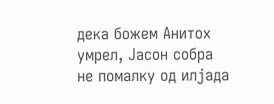дека божем Анитох умрел, Јасон собра не помалку од илјада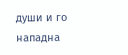души и го нападна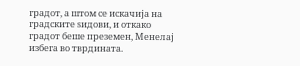градот, а штом се искачија на градските ѕидови, и откако градот беше преземен, Менелај избега во тврдината.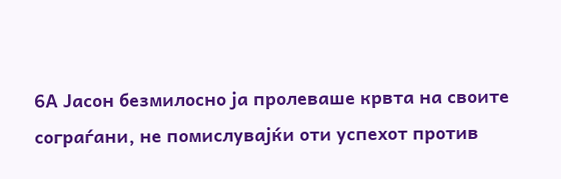6А Јасон безмилосно ја пролеваше крвта на своите сограѓани, не помислувајќи оти успехот против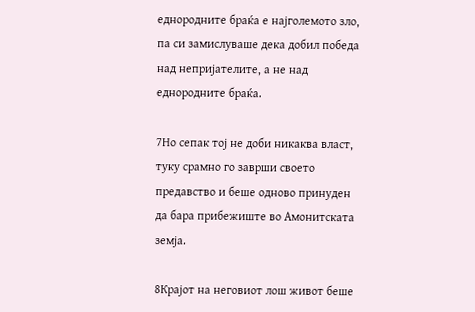еднородните браќа е најголемото зло, па си замислуваше дека добил победа над непријателите, а не над еднородните браќа.

7Но сепак тој не доби никаква власт, туку срамно го заврши своето предавство и беше одново принуден да бара прибежиште во Амонитската земја.

8Крајот на неговиот лош живот беше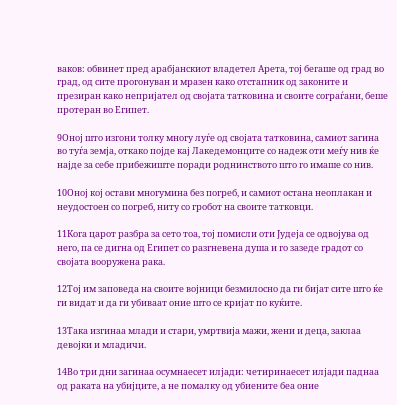ваков: обвинет пред арабјанскиот владетел Арета, тој бегаше од град во град, од сите прогонуван и мразен како отстапник од законите и презиран како непријател од својата татковина и своите сограѓани, беше протеран во Египет.

9Оној што изгони толку многу луѓе од својата татковина, самиот загина во туѓа земја, откако појде кај Лакедемонците со надеж оти меѓу нив ќе најде за себе прибежиште поради роднинството што го имаше со нив.

10Оној кој остави многумина без погреб, и самиот остана неоплакан и неудостоен со погреб, ниту со гробот на своите татковци.

11Кога царот разбра за сето тоа, тој помисли оти Јудеја се одвојува од него, па се дигна од Египет со разгневена душа и го зазеде градот со својата вооружена рака.

12Тој им заповеда на своите војници безмилосно да ги бијат сите што ќе ги видат и да ги убиваат оние што се кријат по куќите.

13Така изгинаа млади и стари, умртвија мажи, жени и деца, заклаа девојки и младичи.

14Во три дни загинаа осумнаесет илјади: четиринаесет илјади паднаа од раката на убијците, а не помалку од убиените беа оние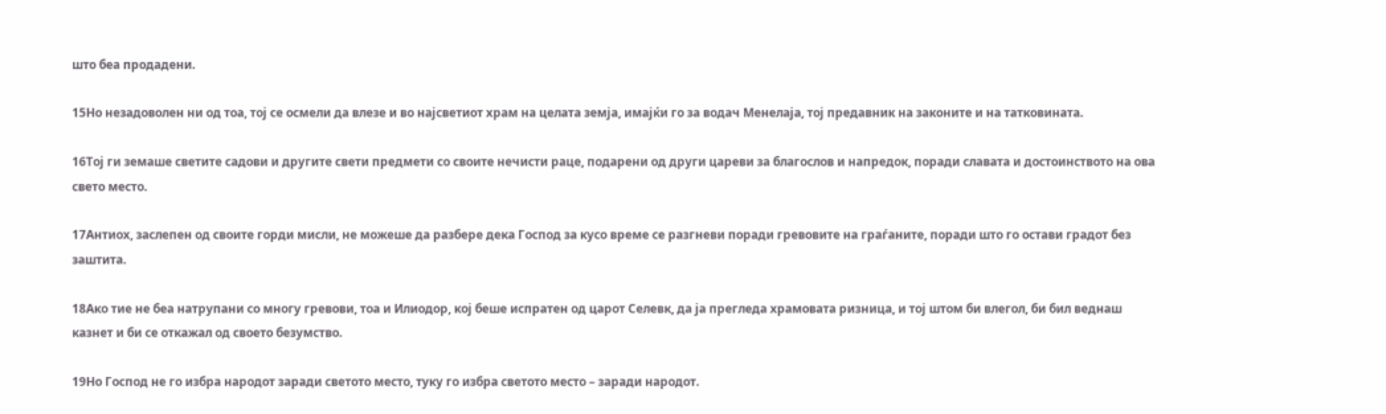што беа продадени.

15Но незадоволен ни од тоа, тој се осмели да влезе и во најсветиот храм на целата земја, имајќи го за водач Менелаја, тој предавник на законите и на татковината.

16Тој ги земаше светите садови и другите свети предмети со своите нечисти раце, подарени од други цареви за благослов и напредок, поради славата и достоинството на ова свето место.

17Антиох, заслепен од своите горди мисли, не можеше да разбере дека Господ за кусо време се разгневи поради гревовите на граѓаните, поради што го остави градот без заштита.

18Ако тие не беа натрупани со многу гревови, тоа и Илиодор, кој беше испратен од царот Селевк, да ја прегледа храмовата ризница, и тој штом би влегол, би бил веднаш казнет и би се откажал од своето безумство.

19Но Господ не го избра народот заради светото место, туку го избра светото место – заради народот.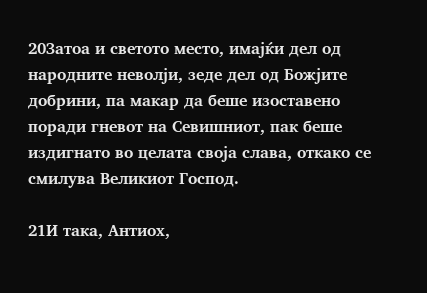20Затоа и светото место, имајќи дел од народните неволји, зеде дел од Божјите добрини, па макар да беше изоставено поради гневот на Севишниот, пак беше издигнато во целата своја слава, откако се смилува Великиот Господ.

21И така, Антиох,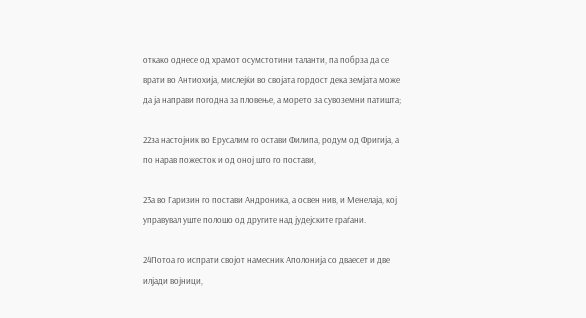откако однесе од храмот осумстотини таланти, па побрза да се врати во Антиохија, мислејќи во својата гордост дека земјата може да ја направи погодна за пловење, а морето за сувоземни патишта;

22за настојник во Ерусалим го остави Филипа, родум од Фригија, а по нарав пожесток и од оној што го постави,

23а во Гаризин го постави Андроника, а освен нив, и Менелаја, кој управувал уште полошо од другите над јудејските граѓани.

24Потоа го испрати својот намесник Аполонија со дваесет и две илјади војници,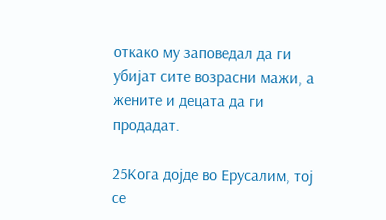откако му заповедал да ги убијат сите возрасни мажи, а жените и децата да ги продадат.

25Кога дојде во Ерусалим, тој се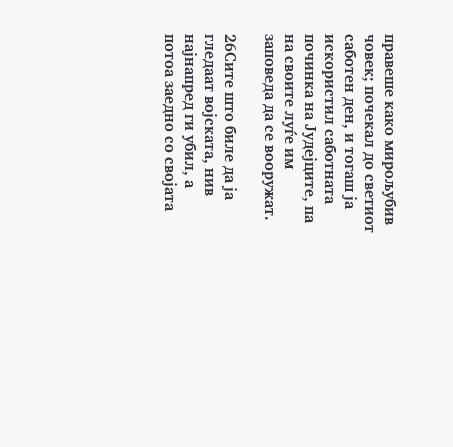правеше како мирољубив човек; почекал до светиот саботен ден, и тогаш ја искористил саботната починка на Јудејците, па на своите луѓе им заповеда да се вооружат.

26Сите што биле да ја гледаат војската, нив најнапред ги убил, а потоа заедно со својата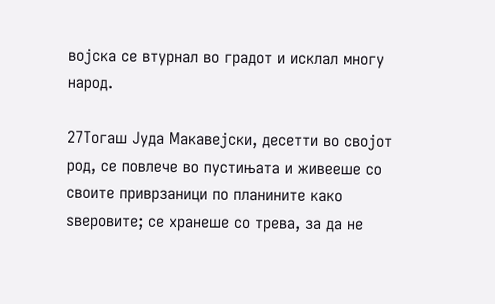војска се втурнал во градот и исклал многу народ.

27Тогаш Јуда Макавејски, десетти во својот род, се повлече во пустињата и живееше со своите приврзаници по планините како ѕверовите; се хранеше со трева, за да не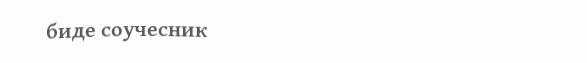биде соучесник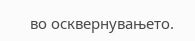во осквернувањето.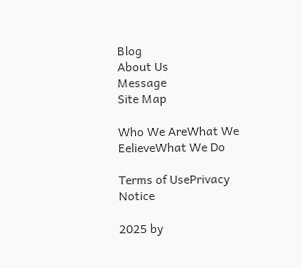Blog
About Us
Message
Site Map

Who We AreWhat We EelieveWhat We Do

Terms of UsePrivacy Notice

2025 by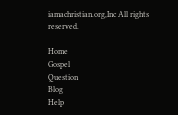iamachristian.org,Inc All rights reserved.

Home
Gospel
Question
Blog
Help